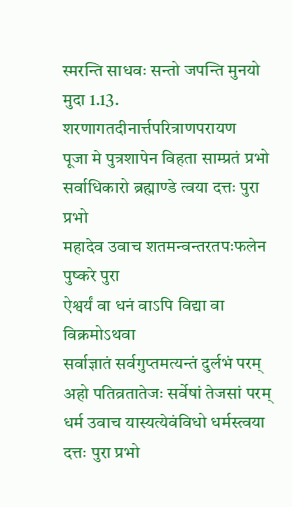स्मरन्ति साधवः सन्तो जपन्ति मुनयो मुदा 1.13.
शरणागतदीनार्त्तपरित्राणपरायण
पूजा मे पुत्रशापेन विहता साम्प्रतं प्रभो
सर्वाधिकारो ब्रह्माण्डे त्वया दत्तः पुरा प्रभो
महादेव उवाच शतमन्वन्तरतपःफलेन पुष्करे पुरा
ऐश्वर्यं वा धनं वाऽपि विद्या वा विक्रमोऽथवा
सर्वाज्ञातं सर्वगुप्तमत्यन्तं दुर्लभं परम्
अहो पतिव्रतातेजः सर्वेषां तेजसां परम्
धर्म उवाच यास्यत्येवंविधो धर्मस्त्वया दत्तः पुरा प्रभो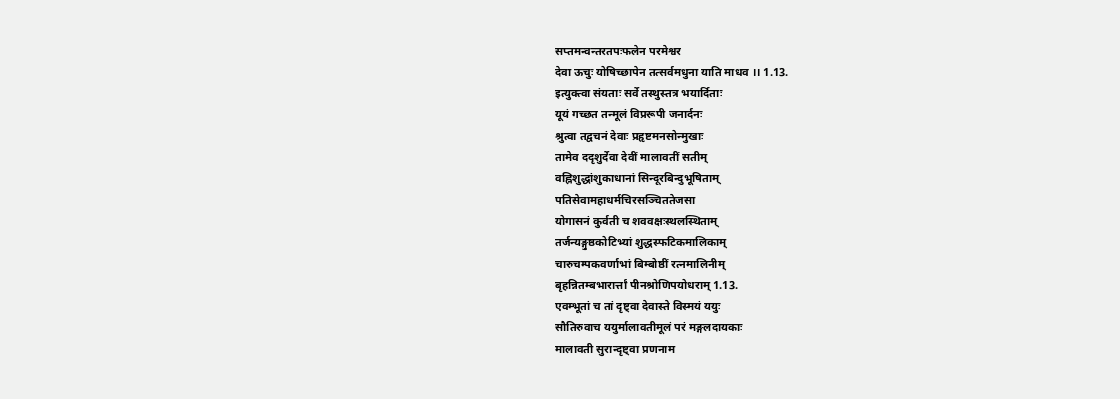सप्तमन्वन्तरतपःफलेन परमेश्वर
देवा ऊचुः योषिच्छापेन तत्सर्वमधुना याति माधव ।। 1.13.
इत्युक्त्वा संयताः सर्वे तस्थुस्तत्र भयार्दिताः
यूयं गच्छत तन्मूलं विप्ररूपी जनार्दनः
श्रुत्वा तद्वचनं देवाः प्रहृष्टमनसोन्मुखाः
तामेव ददृशुर्देवा देवीं मालावतीं सतीम्
वह्निशुद्धांशुकाधानां सिन्दूरबिन्दुभूषिताम्
पतिसेवामहाधर्मचिरसञ्चिततेजसा
योगासनं कुर्वती च शववक्षःस्थलस्थिताम्
तर्जन्यङ्गुष्ठकोटिभ्यां शुद्धस्फटिकमालिकाम्
चारुचम्पकवर्णाभां बिम्बोष्ठीं रत्नमालिनीम्
बृहन्नितम्बभारार्त्तां पीनश्रोणिपयोधराम् 1.13.
एवम्भूतां च तां दृष्ट्वा देवास्ते विस्मयं ययुः
सौतिरुवाच ययुर्मालावतीमूलं परं मङ्गलदायकाः
मालावती सुरान्दृष्ट्वा प्रणनाम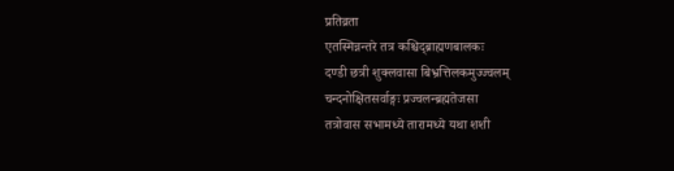प्रतिव्रता
एतस्मिन्नन्तरे तत्र कश्चिद्ब्राह्मणबालकः
दण्डी छत्री शुक्लवासा बिभ्रत्तिलकमुज्ज्वलम्
चन्दनोक्षितसर्वाङ्गः प्रज्वलन्ब्रह्मतेजसा
तत्रोवास सभामध्ये तारामध्ये यथा शशी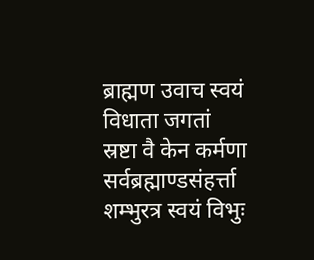ब्राह्मण उवाच स्वयं विधाता जगतां स्रष्टा वै केन कर्मणा
सर्वब्रह्माण्डसंहर्त्ता शम्भुरत्र स्वयं विभुः